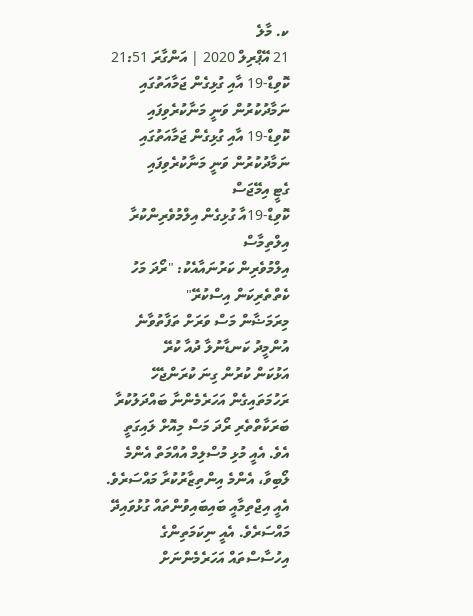ކ. މާލެ
21 އޭޕްރިލް 2020 | އަންގާރަ 21:51
ކޮވިޑް-19 އާއި ގުޅިގެން ޖަމާއަތުގައި ނަމާދުކުރުން ވަނީ މަނާކުރެވިފައި
ކޮވިޑް-19 އާއި ގުޅިގެން ޖަމާއަތުގައި ނަމާދުކުރުން ވަނީ މަނާކުރެވިފައި
ގެޓީ އިމޭޖަސް
ކޮވިޑް-19އާ ގުޅިގެން އިލްމުވެރިންކުރާ އިލްތިމާސް
އިލްމުވެރިން ކަރުނައާއެކު: "ރޯދަ މަހު ކެތްތެރިކަން އިސްކުރޭ"
މިރަމަޟާން މަސް ވަރަށް ތަފާތުވާނެ
އުންމީދު ކަނޑާނުލާ ދުއާ ކުރޭ
އަޅުކަން ކުރުން ގިނަ ކުރަންޖެހޭ
ރަހުމަތައިގެން އަހަރެމެންނާ ބައްދަލުކުރާ ބަރަކާތްތެރި ރޯދަ މަސް މިއޮށް ލައިގަތީ އެވެ. އެއީ މުޅި މުސްލިމް އުއްމަތް އެންމެ ލޯބިވާ، އެންމެ އިންތިޒާރުކުރާ މައްސަރެވެ. އެއީ އިޖްތިމާއީ ބައިބައިވުންތައް ގުޅުވައިދޭ މައްސަރެވެ. އެއީ ނިކަމަތިންގެ އިހުސާސްތައް އަހަރެމެންނަށް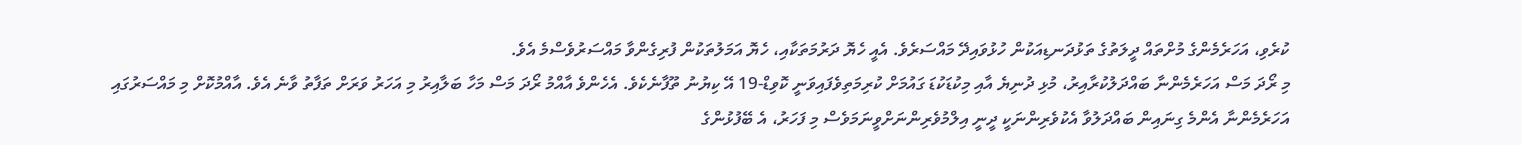ކުރެވި، އަހަރެމެންގެ މުށްތައް ދީލަތުގެ ތަޅުދަނޑިއަކުން ހުޅުވައިދޭ މައްސަރެވެ. އެއީ ހެޔޮ ދަރުމަތަކާއި، ހެޔޮ އަމަލުތަކުން ފުރިގެންވާ މައްސަރުވެސްމެ އެވެ.
މި ރޯދަ މަސް އަހަރެމެންނާ ބައްދަލުކުރާއިރު، މުޅި ދުނިޔެ އާއި މިކުޑަކުޑަ ގައުމަށް ކުރިމަތިވެފައިވަނީ ކޮވިޑް-19 އޭ ކިޔުނު ތޫފާނެކެވެ. އެހެންވެ އާއްމު ރޯދަ މަސް މަހާ ބަލާއިރު މި އަހަރު ވަރަށް ތަފާތު ވާނެ އެވެ. އާއްމުކޮށް މި މައްސަރުގައި އަހަރެމެންނާ އެންމެ ގިނައިން ބައްދަލުވާ އެކުވެރިންނަކީ ދީނީ އިލްމުވެރިންނަށްވީނަމަވެސް މި ފަހަރު، އެ ބޭފުޅުންގެ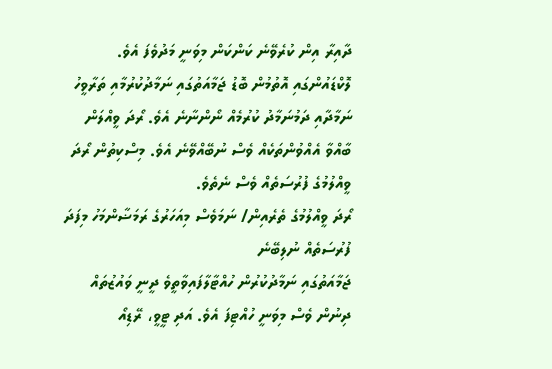ދާއިރާ އިން ކުރެވޭނެ ކަންކަން މިވަނީ މަދުވެފަ އެވެ.
ލޮކްޑައުންގައި އޮތުމުން ބޮޑު ޖަމާއަތުގައި ނަމާދުކުރުމާއި ތަރާވީހު ނަމާދާއި ދަމުނަމާދު ކުރުމެއް ނޯންނާނެ އެވެ. ރޯދަ ވީއްލަން ބާއްވާ އެއްވުންތަކެއް ވެސް ނުބޭއްވޭނެ އެވެ. މިސްކިތުން ރޯދަ ވީއްލުމުގެ ފުރުސަތެއް ވެސް ނެތެވެ.
ރޯދަ ވީއްލުމުގެ ތެރެއިން/ ނަމަވެސް މިއަހަރުގެ ރަމަޟާންމަހު މިފަދަ ފުރުސަތެއް ނުލިބޭނެ
ޖަމާއަތުގައި ނަމާދުކުރުން ހުއްޓާލާފައިވާތީވެ ދީނީ ވައުޒުތައް ދިނުން ވެސް މިވަނީ ހުއްޓިފަ އެވެ. އަދި ޓީވީ، ރޭޑިއޯ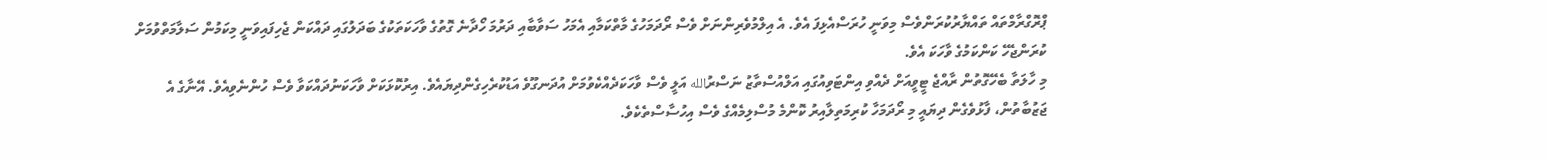ޕްރޮގްރާމްތައް ތައްޔާރުކުރަންވެސް މިވަނީ ހުރަސްއެޅިފަ އެވެ. އެ އިލްމުވެރިންނަށް ވެސް ރޯދަމަހުގެ މާތްކަމާއި އެމަހު ސަވާބާއި ދަރުމަ ހޯދާނެ ގޮތުގެ ވާހަކަތަކުގެ ބަދަލުގައި ދައްކަން ޖެހިފައިވަނީ މިކަމުން ސަލާމަތްވުމަށް ކުރަންޖެހޭ ކަންކަމުގެ ވާހަކަ އެވެ.
މި ހާލަތާ ބެހޭގޮތުން ރާއްޖެ ޓީވީއަށް ދެއްވި އިންޓަވިއުގައި އަލްއުސްތާޒު ނަސްރުالله އަލީ ވެސް ވާހަކަދެއްކެވުމަށް އުދަނގޫވެ އަޑުކުރެހިގެންދިޔައެވެ. އިރުކޮޅަކަށް ވާހަކަނުދައްކަވާ ވެސް ހުންނެވިއެވެ. އޭނާގެ އެ ޖަޒުބާތުން، ފާޅުވެގެން ދިޔައީ މި ރޯދަމަހާ ކުރިމަތިލާއިރު ކޮންމެ މުސްލިމެއްގެ ވެސް އިހުސާސްތެކެވެ.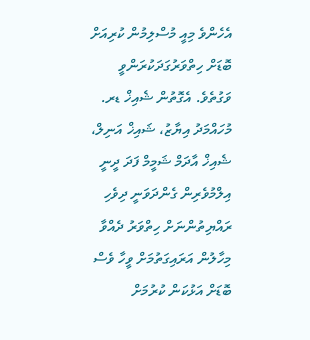އެހެންވެ މިއީ މުސްލިމުން ކުރިއަށް ބޮޑަށް ހިތްވަރުގަދަކުރަންވީ ވަގުތެވެ. އެގޮތުން ޝެއިޚް ޑރ. މުހައްމަދު އިޔާޒު، ޝައިޚް އަނިލް، ޝެއިޚް އާދަމް ޝަމީމް ފަދަ ދީނީ އިލްމުވެރިން ގެންދަވަނީ ދިވެހި ރައްޔިތުންނަށް ހިތްވަރު ދެއްވާ މިހާލުން އަރައިގަތުމަށް ވީހާ ވެސް ބޮޑަށް އަޅުކަން ކުރުމަށް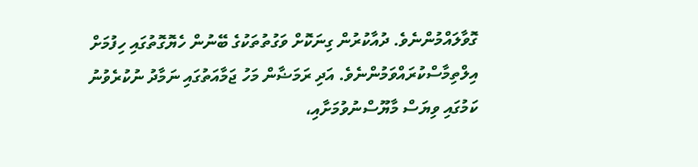ގޮވާލައްމުންނެވެ. ދުއާކުރުން ގިނަކޮށް ވަގުތުތަކުގެ ބޭނުން ހެޔޮގޮތުގައި ހިފުމަށް އިލްތިމާސްކުރައްވަމުންނެވެ. އަދި ރަމަޟާން މަހު ޖަމާއަތުގައި ނަމާދު ނުކުރެވުނު ކަމުގައި ވިޔަސް މާޔޫސްނުވުމަށާއި،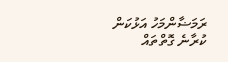ރަމަޟާންމަހު އަޅުކަން ކުރާނެ ގޮތްތައް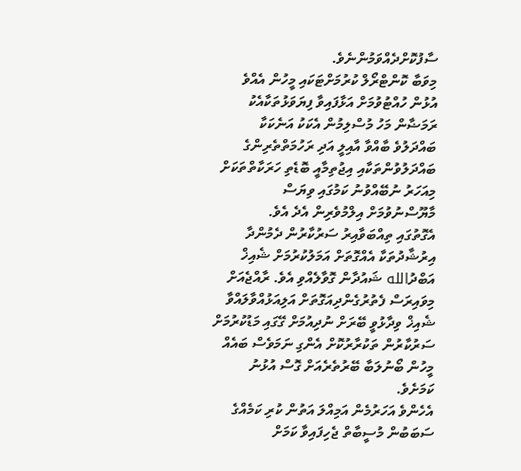ސާފުކޮށްދެއްވަމުންނެވެ.
މިވަބާ ކޮންޓްރޯލް ކުރުމަށްޓަކައި މީހުން އެއްވެ އުޅުން ހުއްޓުވުމަށް އަޅާފައިވާ ފިޔަވަޅުތަކާއެކު ރަމަޟާން މަހު މުސްލިމުން އެކަކު އަނެކަކާ ބައްދަލުވެ ބާއްވާ އާއިލީ އަދި ރަހުމަތްތެރިންގެ ބައްދަލުވުންތަކާއި އިޖުތިމާއީ ބޮޑެތި ހަރަކާތްތަކަށް މިއަހަރު ނުބޭއްވުނު ކަމުގައި ވިޔަސް މާޔޫސްނުވުމަށް އިލްމުވެރިން އެދެ އެވެ.
އެގޮތުގައި ތިއްބަވާއިރު ސަރުކާރުން ދެމުންދާ އިރުޝާދުތަކާ އެއްގޮތަށް އަމަލުކުރުމަށް ޝެއިޚް އަބްދުالله ޝައުދާން ގޮވާލެއްވި އެވެ. ރާއްޖެއަށް މިވައިރަސް ފެތުރުގެންދިއަގޮތަށް އަލިއަޅުއްވާލައްވާ ޝެއިޚް ވިދާޅުވީ ބޭރަށް ނުދިއުމަށް ގޭގައި މަޑުކުރުމަށް ސަރުކާރުން ތަކުރާރުކޮށް އެންގި ނަމަވެސް ބައެއް މީހުން ބޯނުލަބާ ބޭރުތެރެއަށް ގޮސް އުޅުނު ކަމަށެވެ.
އެހެންވެ އަހަރުމެން އަމިއްލަ އަތުން ކުރި ކަމެއްގެ ސަބަބުން މުސީބާތް ޖެހިފައިވާ ކަމަށް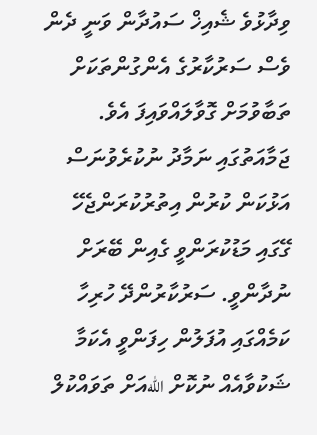ވިދާޅުވެ ޝެއިޚް ސައުދާން ވަނީ ދެން ވެސް ސަރުކާރުގެ އެންގުންތަކަށް ތަބާވުމަށް ގޮވާލައްވައިފަ އެވެ.
ޖަމާއަތުގައި ނަމާދު ނުކުރެވުނަސް އަޅުކަން ކުރުން އިތުރުކުރަންޖެހޭ
ގޭގައި މަޑުކުރަންވީ ގެއިން ބޭރަށް ނުދާންވީ. ސަރުކާރުންދޭ ހުރިހާ ކަމެއްގައި އުފަލުން ހިފަންވީ އެކަމާ ޝަކުވާއެއް ނުކޮށް اللهއަށް ތަވައްކުލް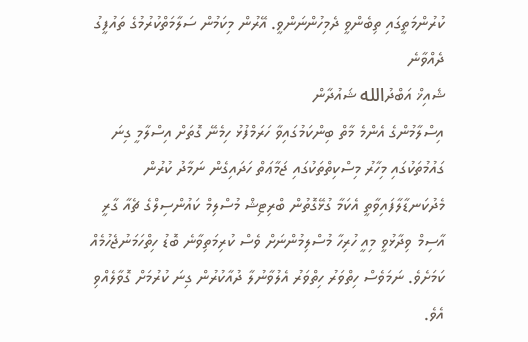ކުރުންމަތީގައި ތިބެންވީ ދެމިހުންނަންވީ. އޭރުން މިކަމުން ސަލާމަތްކުރުމުގެ ތައުފީގު ދެއްވާނެ
ޝެއިޚް އަބްދުالله ޝައުދާން
އިސްލާމުންގެ އެންމެ މާތް ބިންކަމުގައިވާ ހަރަމްފުޅު ހިމެނޭ ގޮތަށް އިސްލާމީ ގިނަ ގައުމުތަކުގައި މިހާރު މިސްކިތްތަކުގައި ޖަމާޢަތް ހަދައިގެން ނަމާދު ކުރުން މެދުކަނޑާލާފައިވާތީ އެކަމާ ގުޅޭގޮތުން ބްރިޓިޝް މުސްލިމް ކައުންސިލްގެ ޗެއާ ގާރީ އާސިމް ވިދާޅުވީ މިއީ ހުރިހާ މުސްލިމުންނަށް ވެސް ކުރިމަތިވާނެ ބޮޑު ހިތްހަމަނުޖެހުމެއް ކަމަށެވެ. ނަމަވެސް ހިތްވަރު ހިތްވަރު އެލުވާނުލާ ދުއާކުރުން ގިނަ ކުރުމަށް ގޮވާލެއްވި އެވެ.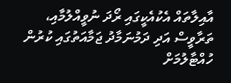އާއިލާތައް އެކުއެކީގައި ރޯދަ ނުވީއްލުމާއި، ތަރާވީސް އަދި ދަމުނަމާދު ޖަމާއަތުގައި ކުރުން ހުއްޓާލުމަށް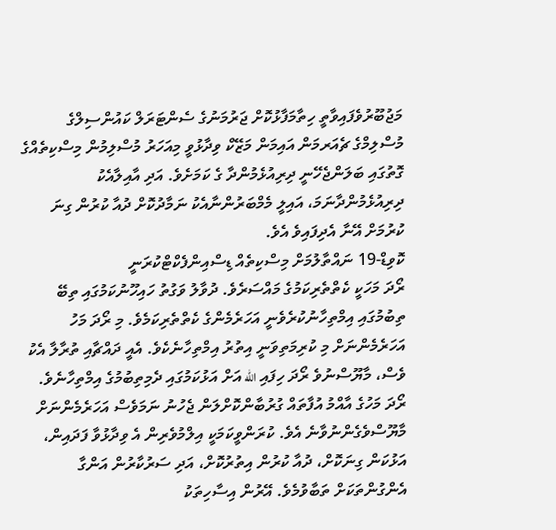މަޖުބޫރުވެފައިވާތީ ހިތާމަފާޅުކޮށް ޖަރުމަނުގެ ސެންޓަރަލް ކައުންސިލްގެ މުސްލިމްގެ ޗެއަރމަން އައިމަން މަޒޭކް ވިދާޅުވީ މިއަހަރު މުސްލިމުން މިސްކިތެއްގެ ގޮތުގައި ބަލަންޖެހޭނީ ދިރިއުޅެމުންދާ ގެ ކަމަށެވެ. އަދި އާއިލާއެކު ދިރިއުޅެމުންދާނަމަ، އައިލީ މެމްބަރުންނާއެކު ނަމާދުކޮށް ދުއާ ކުރުން ގިނަ ކުރުމަށް އޭނާ އެދިފައިވެ އެވެ.
ކޮވިޑް-19 ނައްތާލުމަށް މިސްކިތެއް ޑިސްއިންފެކްޓްކުރަނީ
ރޯދަ މަހަކީ ކެތްތެރިކަމުގެ މައްސަރެވެ. ދުވާލު ވަގުތު ހައިހޫނުކަމުގައި ތިބޭ ތިބުމުގައި އިމްތިހާނުކުރެވެނީ އަހަރެމެންގެ ކެތްތެރިކަމެވެ. މި ރޯދަ މަހު އަހަރެމެންނަށް މި ކުރިމަތިވަނީ އިތުރު އިމްތިހާނެކެވެ. އެއީ ދައްޗާއި ތުރާލާ އެކު ވެސް، މާޔޫސްނުވެ ރޯދަ ހިފައި الله އަށް އަޅުކަމުގައި ދެމިތިބުމުގެ އިމްތިހާނެވެ.
ރޯދަ މަހުގެ އާއްމު އުފާތައް ގުރުބާންކޮށްލަން ޖެހުނު ނަމަވެސް އަހަރެމެންނަށް މާޔޫސްވެގެންނުވާނެ އެވެ. ކުރަންވީކަމަކީ އިލްމުވެރިން އެ ވިދާޅުވާ ފަދައިން، އަޅުކަން ގިނަކޮށް، ދުއާ ކުރުން އިތުރުކޮށް، އަދި ސަރުކާރުން އަންގާ އެންގުންތަކަށް ތަބާވުމެވެ. އޭރުން އިސާހިތަކު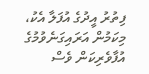ފިތުރު އީދުގެ އުފަލާ އެކު، މިކަމުން އަރައިގަނެވުމުގެ އުފާވެރިކަން ވެސް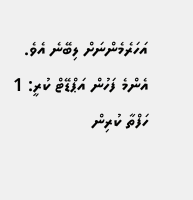އަހަރެމެންނަށް ލިބޭނެ އެވެ.
އެންމެ ފަހުން އަޕްޑޭޓް ކުރީ: 1 ހަފްތާ ކުރިން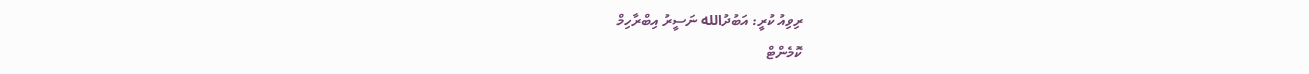ރިވިއު ކުރީ: އަބުދުالله ނަސީރު އިބްރާހިމް
ކޮމެންޓް